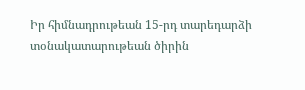Իր հիմնադրութեան 15-րդ տարեդարձի տօնակատարութեան ծիրին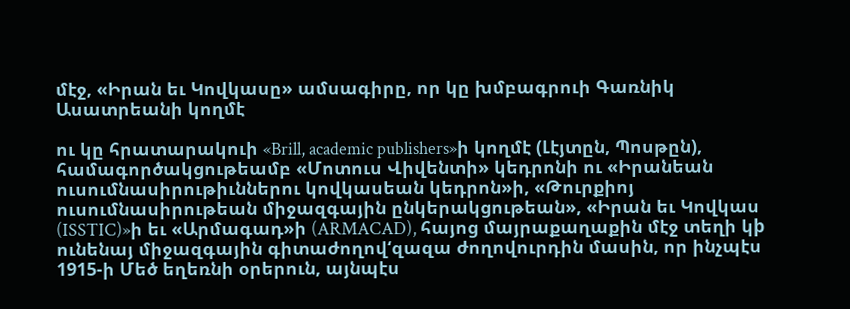մէջ, «Իրան եւ Կովկասը» ամսագիրը, որ կը խմբագրուի Գառնիկ Ասատրեանի կողմէ

ու կը հրատարակուի «Brill, academic publishers»ի կողմէ (Լէյտըն, Պոսթըն), համագործակցութեամբ «Մոտուս Վիվենտի» կեդրոնի ու «Իրանեան ուսումնասիրութիւններու կովկասեան կեդրոն»ի, «Թուրքիոյ ուսումնասիրութեան միջազգային ընկերակցութեան», «Իրան եւ Կովկաս (ISSTIC)»ի եւ «Արմագադ»ի (ARMACAD), հայոց մայրաքաղաքին մէջ տեղի կþ ունենայ միջազգային գիտաժողով‘զազա ժողովուրդին մասին, որ ինչպէս 1915-ի Մեծ եղեռնի օրերուն, այնպէս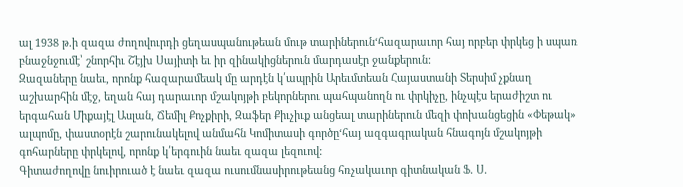ալ 1938 թ.ի զազա ժողովուրդի ցեղասպանութեան մութ տարիներուն‘հազարաւոր հայ որբեր փրկեց ի սպառ բնաջնջումէ՝ շնորհիւ Շէյխ Սայիտի եւ իր զինակիցներուն մարդասէր ջանքերուն:
Զազաները նաեւ, որոնք հազարամեակ մը արդէն կ՛ապրին Արեւմտեան Հայաստանի Տերսիմ չքնաղ աշխարհին մէջ, եղան հայ դարաւոր մշակոյթի բեկորներու պահպանողն ու փրկիչը, ինչպէս երաժիշտ ու երգահան Միքայէլ Ասլան, Ճեմիլ Քոչքիրի, Զաֆեր Քիւչիւք անցեալ տարիներուն մեզի փոխանցեցին «Փեթակ» ալպոմը, փաստօրէն շարունակելով անմահն Կոմիտասի գործը‘հայ ազգագրական հնագոյն մշակոյթի գոհարները փրկելով, որոնք կ՛երգուին նաեւ զազա լեզուով:
Գիտաժողովը նուիրուած է նաեւ զազա ուսումնասիրութեանց հռչակաւոր գիտնական Ֆ. Ս.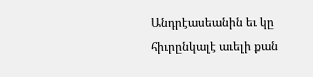Անդրէասեանին եւ կը հիւրընկալէ աւելի քան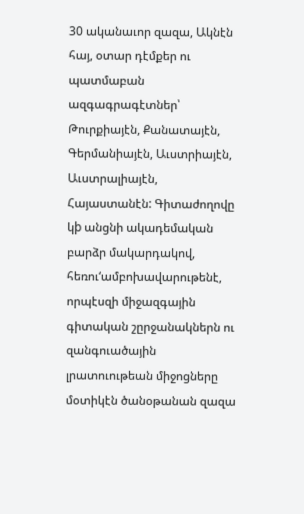30 ականաւոր զազա, Ակնէն հայ, օտար դէմքեր ու պատմաբան ազգագրագէտներ՝  Թուրքիայէն, Քանատայէն, Գերմանիայէն, Աւստրիայէն, Աւստրալիայէն, Հայաստանէն: Գիտաժողովը կþ անցնի ակադեմական բարձր մակարդակով, հեռու‘ամբոխավարութենէ, որպէսզի միջազգային գիտական շըրջանակներն ու զանգուածային լրատուութեան միջոցները մօտիկէն ծանօթանան զազա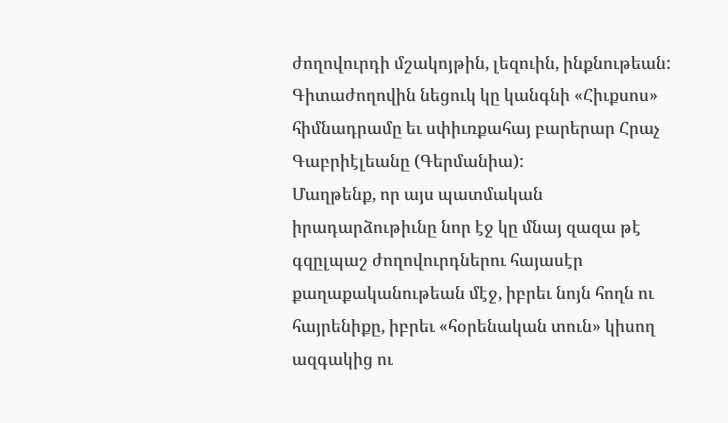ժողովուրդի մշակոյթին, լեզուին, ինքնութեան: Գիտաժողովին նեցուկ կը կանգնի «Հիւքսոս» հիմնադրամը եւ սփիւռքահայ բարերար Հրաչ Գաբրիէլեանը (Գերմանիա):
Մաղթենք, որ այս պատմական իրադարձութիւնը նոր էջ կը մնայ զազա թէ գզըլպաշ ժողովուրդներու հայասէր քաղաքականութեան մէջ, իբրեւ նոյն հողն ու հայրենիքը, իբրեւ «հօրենական տուն» կիսող ազգակից ու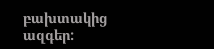բախտակից ազգեր: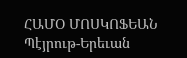ՀԱՄՕ ՄՈՍԿՈՖԵԱՆ
Պէյրութ-Երեւան